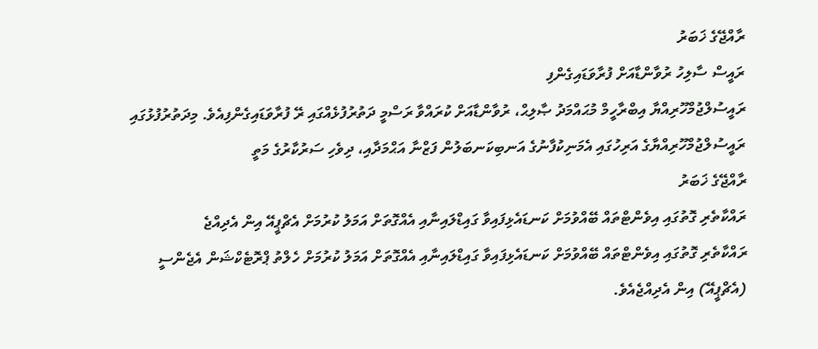ރާއްޖޭގެ ޚަބަރު
ރައީސް ސާލިހު ރުވާންޑާއަށް ފުރާވަޑައިގެންފި
ރައީސުލްޖުމްހޫރިއްޔާ އިބްރާހީމް މުޙައްމަދު ޞާލިޙް، ރުވާންޑާއަށް ކުރައްވާ ރަސްމީ ދަތުރުފުޅެއްގައި ރޭ ފުރާވަޑައިގެންފިއެވެ. މިދަތުރުފުޅުގައި ރައީސުލްޖުމްހޫރިއްޔާގެ އަރިހުގައި އެމަނިކުފާނުގެ އަނބިކަނބަލުން ފަޒްނާ އަޙްމަދާއި، ދިވެހި ސަރުކާރުގެ މަތީ
ރާއްޖޭގެ ޚަބަރު
ރައްކާތެރި ގޮތުގައި އިވެންޓްތައް ބޭއްވުމަށް ކަނޑައެޅިފައިވާ ގައިޑްލައިނާއި އެއްގޮތަށް އަމަލު ކުރުމަށް އެޗްޕީއޭ އިން އެދިއްޖެ
ރައްކާތެރި ގޮތުގައި އިވެންޓްތައް ބޭއްވުމަށް ކަނޑައެޅިފައިވާ ގައިޑްލައިނާއި އެއްގޮތަށް އަމަލު ކުރުމަށް ހެލްތު ޕްރޮޓެކްޝަން އެޖެންސީ (އެޗްޕީއޭ) އިން އެދިއްޖެއެވެ.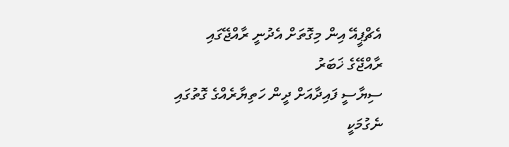އެޗްޕީއޭ އިން މިގޮތަށް އެދުނީ ރާއްޖޭގައި
ރާއްޖޭގެ ޚަބަރު
ސިޔާސީ ފައިދާއަށް ދީން ހަތިޔާރެއްގެ ގޮތުގައި ނެގުމަކީ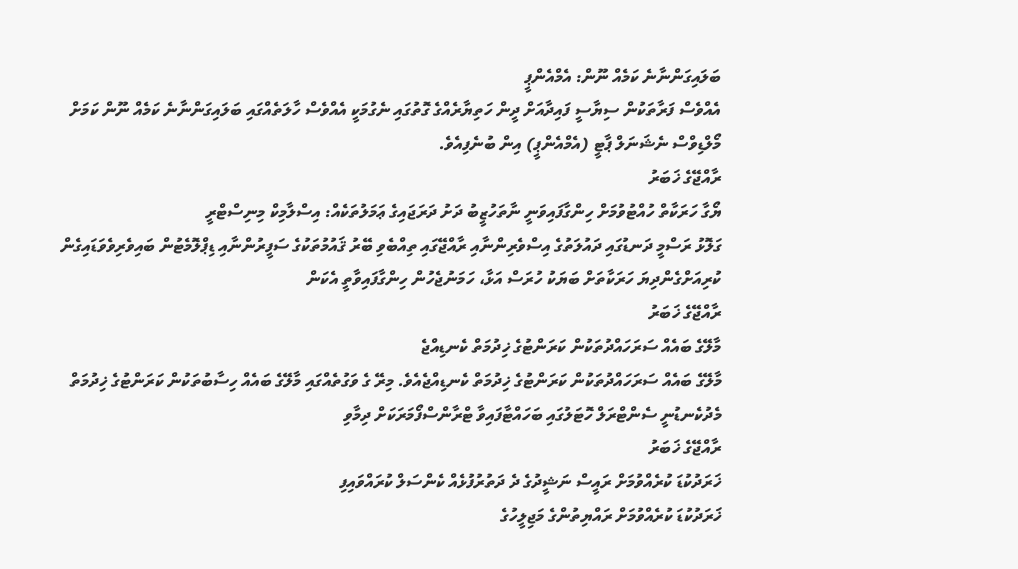ބަލައިގަންނާނެ ކަމެއް ނޫން: އެމްއެންޕީ
އެއްވެސް ފަރާތަކުން ސިޔާސީ ފައިދާއަށް ދީން ހަތިޔާރެއްގެ ގޮތުގައި ނެގުމަކީ އެއްވެސް ހާލަތެއްގައި ބަލައިގަންނާނެ ކަމެއް ނޫން ކަމަށް މޯލްޑިވްސް ނެޝަނަލް ޕާޓީ (އެމްއެންޕީ) އިން ބުނެފިއެވެ.
ރާއްޖޭގެ ޚަބަރު
ޔޯގާ ހަރަކާތް ހުއްޓުވުމަށް ހިންގާފައިވަނީ ނާތަހުޒީބު ދަށު ދަރަޖައިގެ ޢަމަލުތަކެއް: އިސްލާމިކް މިނިސްޓްރީ
ގަލޮޅު ރަސްމީ ދަނޑުގައި ދައުލަތުގެ އިސްވެރިންނާއި ރާއްޖޭގައި ތިއްބެވި ބޭރު ޤައުމުތަކުގެ ސަފީރުންނާއި ޑިޕްލޮމެޓުން ބައިވެރިވެވަޑައިގެން ކުރިއަށްގެންދިޔަ ހަރަކާތަށް ބަޔަކު ހުރަސް އަޅާ، ހަމަނުޖެހުން ހިންގާފައިވާތީ އެކަން
ރާއްޖޭގެ ޚަބަރު
މާލޭގެ ބައެއް ސަރަހައްދުތަކުން ކަރަންޓުގެ ޚިދުމަތް ކެނޑިއްޖެ
މާލޭގެ ބައެއް ސަރަހައްދުތަކުން ކަރަންޓުގެ ޚިދުމަތް ކެނޑިއްޖެއެވެ. މިރޭ ގެ ވަގުތެއްގައި މާލޭގެ ބައެއް ހިސާބުތަކުން ކަރަންޓުގެ ޚިދުމަތް މެދުކެނޑުނީ ސެންޓްރަލް ހޮޓަލުގައި ބަހައްޓާފައިވާ ޓްރާންސްފޯމަރަކަށް ދިމާވި
ރާއްޖޭގެ ޚަބަރު
ޚަރަދުކުޑަ ކުރެއްވުމަށް ރައީސް ނަޝީދުގެ ދެ ދަތުރުފުޅެއް ކެންސަލް ކުރައްވައިފި
ޚަރަދުކުޑަ ކުރެއްވުމަށް ރައްޔިތުންގެ މަޖިލީހުގެ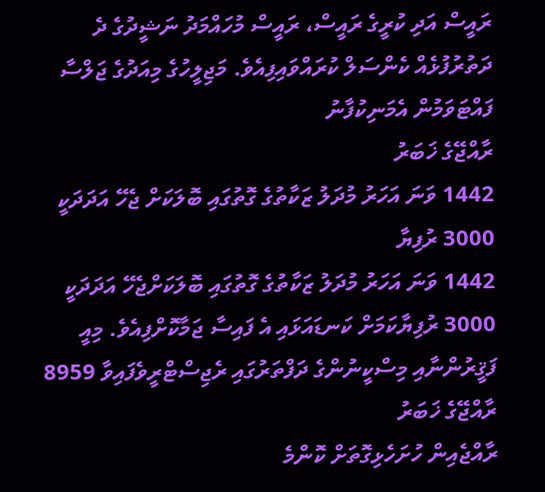ރައީސް އަދި ކުރީގެ ރައީސް، ރައީސް މުހައްމަދު ނަޝީދުގެ ދެ ދަތުރުފުޅެއް ކެންސަލް ކުރައްވައިފިއެވެ. މަޖިލީހުގެ މިއަދުގެ ޖަލްސާ ފައްޓަވަމުން އެމަނިކުފާނު
ރާއްޖޭގެ ޚަބަރު
1442 ވަނަ އަހަރު މުދަލު ޒަކާތުގެ ގޮތުގައި ބޮލަކަށް ޖެހޭ އަދަދަކީ 3000 ރުފިޔާ
1442 ވަނަ އަހަރު މުދަލު ޒަކާތުގެ ގޮތުގައި ބޮލަކަށްޖެހޭ އަދަދަކީ 3000 ރުފިޔާކަމަށް ކަނޑައަޅައި އެ ފައިސާ ޖަމާކޮށްފިއެވެ. މިއީ ފަޤީރުންނާއި މިސްކީނުންގެ ދަފްތަރުގައި ރެޖިސްޓްރީވެފައިވާ 8959
ރާއްޖޭގެ ޚަބަރު
ރާއްޖެއިން ހުށަހެޅިގޮތަށް ކޮންމެ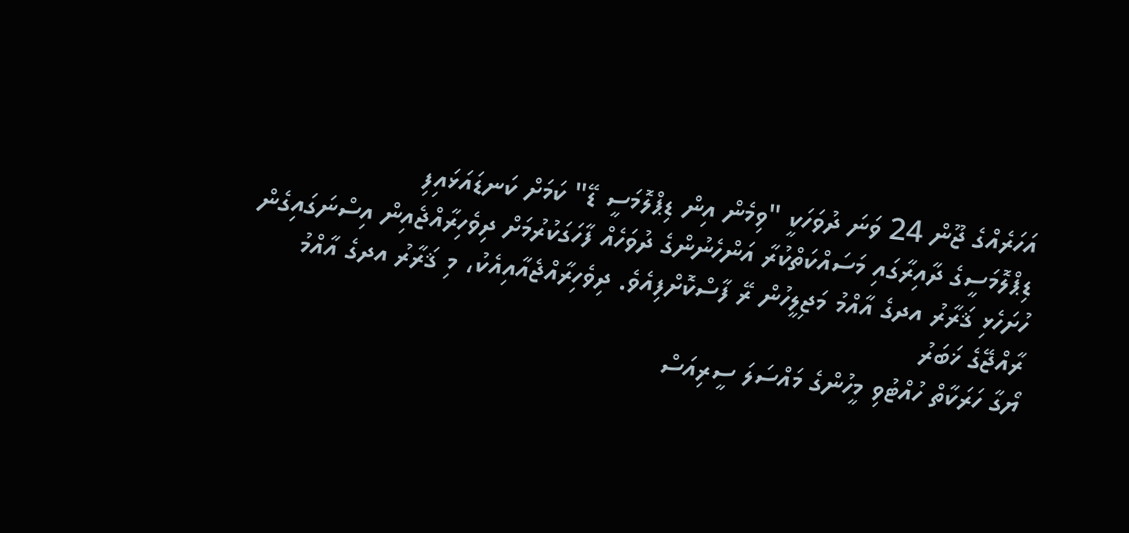އަހަރެއްގެ ޖޫން 24 ވަނަ ދުވަހަކީ "ވިމެން އިން ޑިޕްލޮމަސީ ޑޭ" ކަމަށް ކަނޑައަޅައިފި
ޑިޕްލޮމަސީގެ ދާއިރާގައި މަސައްކަތްކުރާ އަންހެނުންގެ ދުވަހެއް ފާހަގަކުރުމަށް ދިވެހިރާއްޖެއިން އިސްނަގައިގެން ހުށަހެޅި ޤަރާރު އދގެ އާއްމު މަޖިލީހުން ރޭ ފާސްކޮށްފިއެވެ. ދިވެހިރާއްޖެއާއިއެކު، މި ޤަރާރު އދގެ އާއްމު
ރާއްޖޭގެ ޚަބަރު
ޔޯގާ ހަރަކާތް ހުއްޓުވި މީހުންގެ މައްސަލަ ސީރިއަސް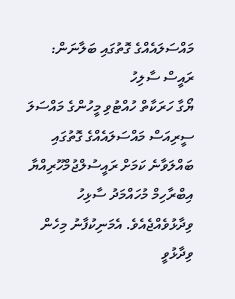މައްސަލައެއްގެ ގޮތުގައި ބަލާނަން: ރައީސް ސާލިހު
ޔޯގާ ހަރަކާތް ހުއްޓުވި މީހުންގެ މައްސަލަ ސީރިއަސް މައްސަލައެއްގެ ގޮތުގައި ބައްލަވާނެ ކަމަށް ރައީސުލްޖުމްހޫރިއްޔާ އިބްރާހިމް މުހައްމަދު ސާޅިހު ވިދާޅުވެއްޖެއެވެ. އެމަނިކުފާނު މިހެން ވިދާޅުވީ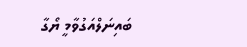ބައިނަލްއަގުވާމީ ޔޯގާ